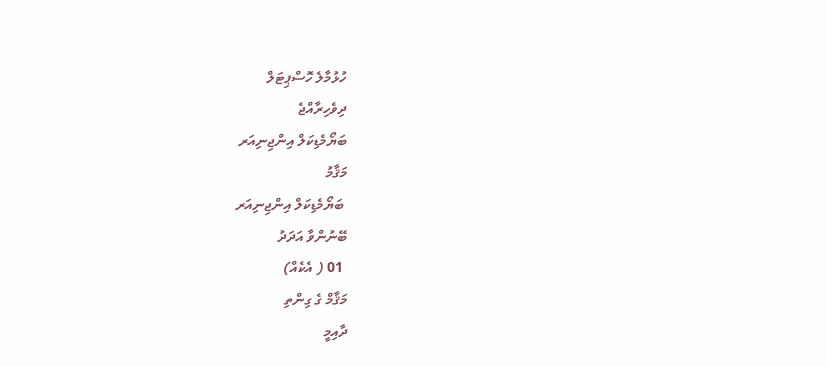ހުޅުމާލެ ހޮސްޕިޓަލް
ދިވެހިރާއްޖެ
ބަޔޯމެޑިކަލް އިންޖިނިއަރ
މަޤާމު
 ބަޔޯމެޑިކަލް އިންޖިނިއަރ
ބޭނުންވާ އަދަދު
 01 ( އެކެއް)
މަޤާމް ގެ ގިންތި
ދާއިމީ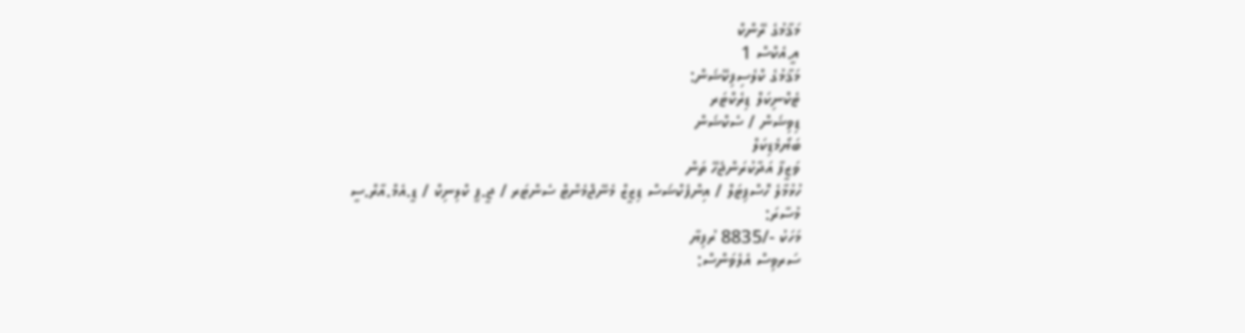މަޤާމުގެ ރޭންކް
އީ.އެކްސް 1
މަޤާމުގެ ކްލެސިފިކޭޝަން:
ޓެކްނިކަލް ޑިރެކްޓަރ
ޑިވިޝަން / ސެކްޝަން
ބަޔޯމެޑިކަލް
ވަޒީފާ އަދާކުރަންޖެހޭ ތަން
ހުޅުމާލެ ހޮސްޕިޓަލް / އިންފެކްޝަސް ޑިޒީޒް މެނޭޖްމެންޓް ސެންޓަރ / ޖީ.ޕީ ކްލިނިކް / ޑީ.އެމް.އާރް.ސީ
މުސާރަ:
މަހަކު -/8835 ރުފިޔާ
ސަރވިސް އެލެވަންސް: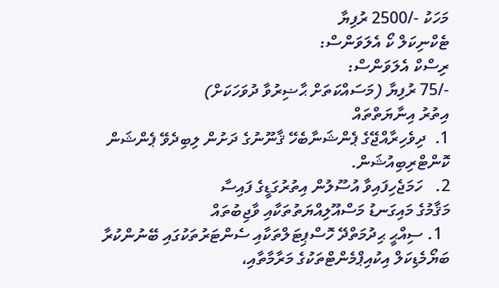މަހަކު -/2500 ރުފިޔާ
ޓެކްނިކަލް ކޯ އެލަވަންސް:
ރިސްކް އެލަވަންސް:
-/75 ރުފިޔާ (މަސައްކަތަށް ޙާޟިރުވާ ދުވަހަކަށް)
އިތުރު އިނާޔަތްތައް
1.  ދިވެހިރާއްޖޭގެ ޕެންޝަނާބެހޭ ޤާނޫނުގެ ދަށުން ލިބިދެވޭ ޕެންޝަން ކޮންޓްރިބިއުޝަން.
2.   ހަމަޖެހިފައިވާ އުސޫލުން އިތުރުގަޑީގެ ފައިސާ
މަޤާމުގެ މައިގަނޑު މަސްއޫލިއްޔަތުތަކާއި ވާޖިބުތައް
  1. ސިއްޙީ ޙިދުމަތްދޭ ހޮސްޕިޓަލްތަކާއި ސެންޓަރުތަކުގައި ބޭނުންކުރާ ބަޔޯމެޑިކަލް އިކުއިޕްމެންޓްތަކުގެ މަރާމާތާއި،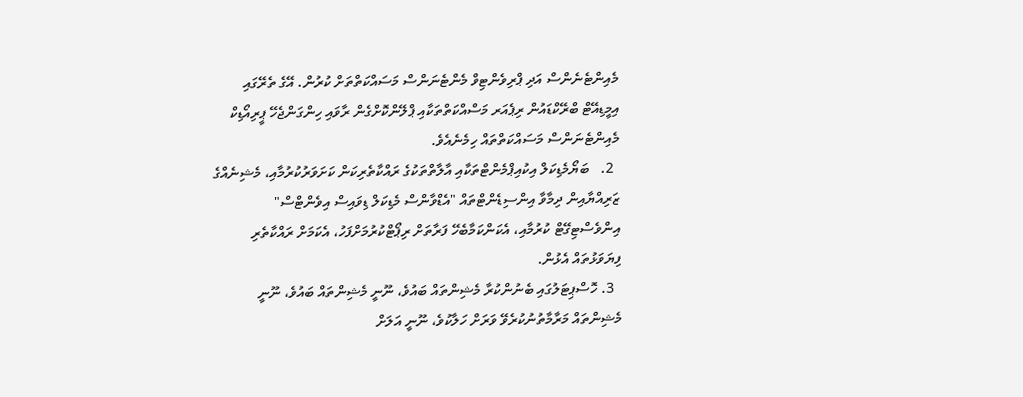މެއިންޓެނެންސް އަދި ޕްރިވެންޓިވް މެންޓެނަންސް މަސައްކަތްތަށް ކުރުން. އޭގެ ތެރޭގައި އިމީޑިއޭޓް ބްރޭކްޑައުން ރިޕެއަރ މަސްއްކަތްތަކާއި ޕްލޭންކޮށްގެން ރާވައި ހިންގަންޖެހޭ ޕީރިއޯޑިކް މެއިންޓެނަންސް މަސައްކަތްތައް ހިމެނެއެވެ.
  2.   ބަޔޯމެޑިކަލް އިކުއިޕްމެންޓްތަކާއި އާލާތްތަކުގެ ރައްކާތެރިކަން ކަށަވަރުކުރުމާއި، މެޝިނެއްގެ ޒަރިއްޔާއިން ދިމާވާ އިންސިޑެންޓްތައް "އެޑްވާންސް މެޑިކަލް ޑިވައިސް އިވެންޓްސް" އިންވެސްޓިގޭޓް ކުރުމާއި، އެކަންކަމާބެހޭ ފަރާތަށް ރިޕޯޓްކުރުމަށްފަހު، އެކަމަށް ރައްކާތެރި ފިޔަވަޅުތައް އެޅުން.
  3. ހޮސްޕިޓަލުގައި ބެނުންކުރާ މެޝިންތައް ބައުވެ، ނޫނީ މެޝިންތައް ބައުވެ، ނޫނީ މެޝިންތައް މަރާމާތުނުކުރެވޭ ވަރަށް ހަލާކުވެ، ނޫނީ އަލަށް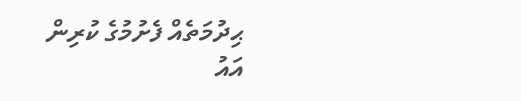ޙިދުމަތެއް ފެށުމުގެ ކުރިން އައު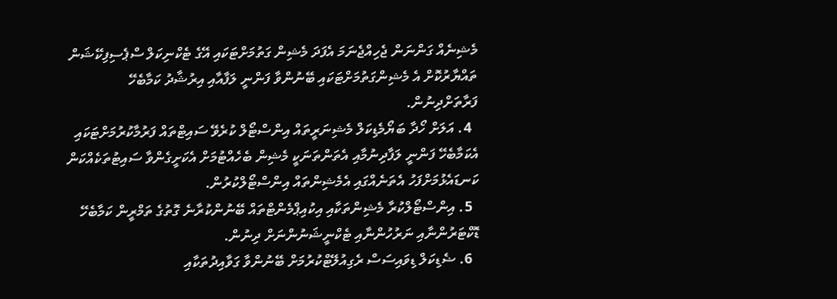މެޝިނެއް ގަންނަން ޖެހިއްޖެނަމަ އެފަދަ މެޝިން ގަތުމަށްޓަކައި އޭގެ ޓެކްނިކަލް ސްޕެސިފިކޭޝަން ތައްޔާރުކޮށް އެ މެޝިންގަތުމަށްޓަކައި ބޭނުންވާ ފަންނީ ލަފާއާއި އިރުޝާދު ކަމާބެހޭ ފަރާތަށްދިނުން.
  4. އަލަށް ހޯދާ ބަޔޯމެޑިކަލް މެޝިނަރީތައް އިންސްޓޯލް ކުރެވޭ ސައިޓްތައް ފަރުމާކުރުމަށްޓަކައި އެކަމާބެހޭ ފަންނީ ލަފާދިނުމާއި އެތަންތަނަކީ މެޝިން ބެހެއްޓުމަށް އެކަށީގެންވާ ސައިޓުތަކެއްކަން ކަނޑައެޅުމަށްފަހު އެތަނެއްގައި އެމެޝިންތައް އިންސްޓޯލްކުރުން.
  5. އިންސްޓޯލްކުރާ މެޝިންތަކާއި އިކުއިޕްމެންޓްތައް ބޭނުންކުރާނެ ގޮތުގެ ތަމްރީން ކަމާބެހޭ ޑޮކްޓަރުންނާއި ނަރުހުންނާއި ޓެކްނީޝަނުންނަށް ދިނުން.
  6. ޟެޑިކަލް ޑިވައިސަސް ރެގިއުލޭޓްކުރުމަށް ބޭނުންވާ ގަވާއިދުތަކާއި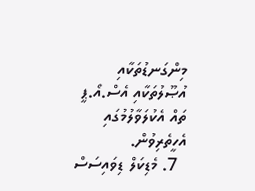މިންގަނޑުތަކާއި އުޞޫލުތަކާއި އެސް.އޯ.ޕީ ތައް އެކުލަވާލުމުގައި އެހީތެރިވުން.
  7. މެޑިކަލް ޑިވައިސަސް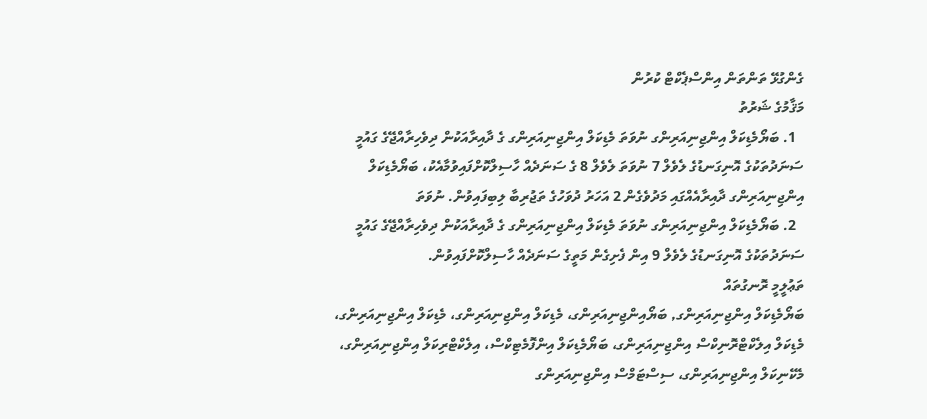ގެންގުޅޭ ތަންތަން އިންސްޕެކްޓް ކުރުން
މަޤާމުގެ ޝަރުތު
  1. ބަޔޯމެޑިކަލް އިންޖިނިއަރިންގ ނުވަތަ މެޑިކަލް އިންޖިނިއަރިންގ ގެ ދާއިރާއަކުން ދިވެހިރާއްޖޭގެ ގައުމީ ސަނަދުތަކުގެ އޮނިގަނޑުގެ ލެވެލް 7 ނުވަތަ ލެވެލް 8 ގެ ސަނަދެއް ހާސިލްކޮށްފައިވުމާއެކު، ބަޔޯމެޑިކަލް އިންޖިނިއަރިންގ ދާއިރާއެއްގައި މަދުވެގެން 2 އަހަރު ދުވަހުގެ ތަޖުރިބާ ލިބިފައިވުން. ނުވަތަ
  2. ބަޔޯމެޑިކަލް އިންޖިނިއަރިންގ ނުވަތަ މެޑިކަލް އިންޖިނިއަރިންގ ގެ ދާއިރާއަކުން ދިވެހިރާއްޖޭގެ ގައުމީ ސަނަދުތަކުގެ އޮނިގަނޑުގެ ލެވެލް 9 އިން ފެށިގެން މަތީގެ ސަނަދެއް ހާސިލްކޮށްފައިވުން.
ތަޢުލީމީ ރޮނގުތައް
ބަޔޯމެޑިކަލް އިންޖިނިއަރިންގ, ބަޔޯއިންޖިނިއަރިންގ، މެޑިކަލް އިންޖިނިއަރިންގ، މެޑިކަލް އިންޖިނިއަރިންގ، މެޑިކަލް އިލެކްޓްރޮނިކްސް އިންޖިނިއަރިންގ، ބަޔޯމެޑިކަލް އިންފޮމެޓިކްސް، އިލެކްޓްރިކަލް އިންޖިނިއަރިންގ، މެކޭނިކަލް އިންޖިނިއަރިންގ، ސިސްޓަމްސް އިންޖިނިއަރިންގ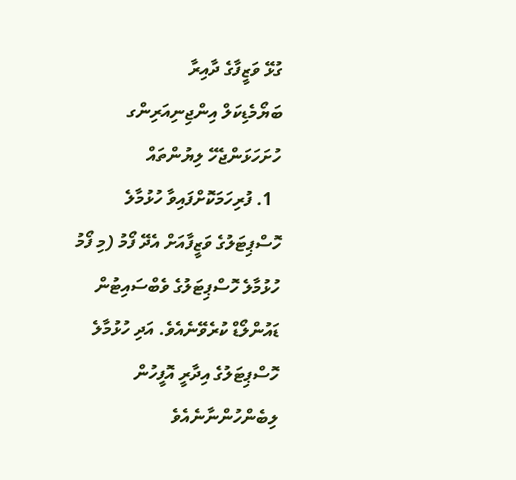ގުޅޭ ވަޒީފާގެ ދާއިރާ
ބަޔޯމެޑިކަލް އިންޖިނިއަރިންގ
ހުށަހަޅަންޖެހޭ ލިޔުންތައް
  1. ފުރިހަމަކޮށްފައިވާ ހުޅުމާލެ ހޮސްޕިޓަލުގެ ވަޒީފާއަށް އެދޭ ފޯމު (މި ފޯމު ހުޅުމާލެ ހޮސްޕިޓަލުގެ ވެބްސައިޓުން ޑައުންލޯޑް ކުރެވޭނެއެވެ. އަދި ހުޅުމާލެ ހޮސްޕިޓަލުގެ އިދާރީ އޮފީހުން ލިބެންހުންނާނެއެވެ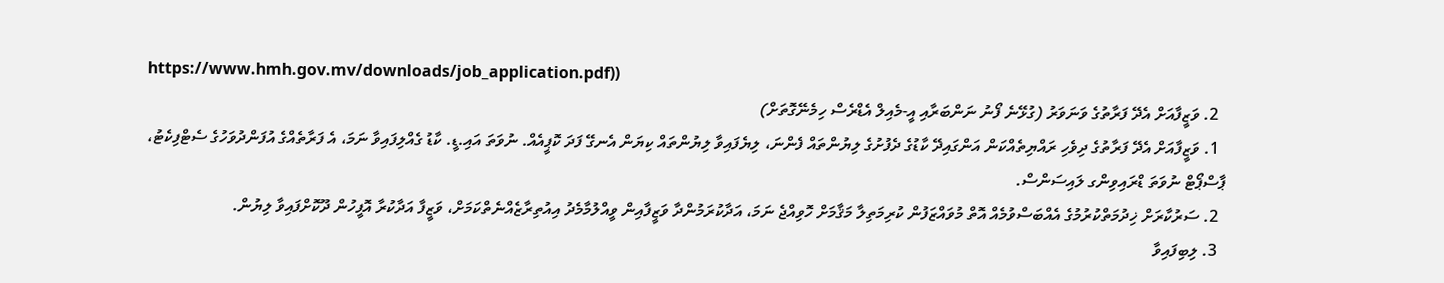https://www.hmh.gov.mv/downloads/job_application.pdf))
  2. ވަޒީފާއަށް އެދޭ ފަރާތުގެ ވަނަވަރު (ގުޅޭނެ ފޯނު ނަންބަރާއި އީ-މެއިލް އެޑްރެސް ހިމެނޭގޮތަށް)
  1. ވަޒީފާއަށް އެދޭ ފަރާތުގެ ދިވެހި ރައްޔިތެއްކަން އަންގައިދޭ ކާޑުގެ ދެފުށުގެ ލިޔުންތައް ފެންނަ، ލިޔެފައިވާ ލިޔުންތައް ކިޔަން އެނގޭ ފަދަ ކޮޕީއެއް. ނުވަތަ އައި.ޑީ. ކާޑު ގެއްލިފައިވާ ނަމަ، އެ ފަރާތެއްގެ އުފަންދުވަހުގެ ސެޓްފިކެޓު، ޕާސްޕޯޓް ނުވަތަ ޑްރައިވިންގ ލައިސަންސް.
  2. ސަރުކާރަށް ޚިދުމަތްކުރުމުގެ އެއްބަސްވުމެއް އޮތް މުވައްޒަފުން ކުރިމަތިލާ މަޤާމަށް ހޮވިއްޖެ ނަމަ، އަދާކުރަމުންދާ ވަޒީފާއިން ވީއްލުމާމެދު އިއުތިރާޒެއްނެތްކަމަށް، ވަޒީފާ އަދާކުރާ އޮފީހުން ދޫކޮށްފައިވާ ލިޔުން.
  3. ލިބިފައިވާ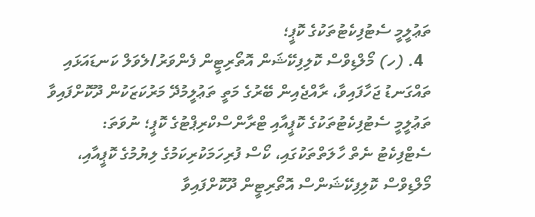ތަޢުލީމީ ސެޓުފިކެޓުތަކުގެ ކޮޕީ؛
  4. (ހ) މޯލްޑިވްސް ކޮލިފިކޭޝަން އޮތޯރިޓީން ފެންވަރު/ލެވަލް ކަނޑައަޅައި ތައްގަނޑު ޖަހާފައިވާ، ރާއްޖެއިން ބޭރުގެ މަތީ ތަޢުލީމުދޭ މަރުކަޒަކުން ދޫކޮށްފައިވާ ތަޢުލީމީ ސެޓުފިކެޓުތަކުގެ ކޮޕީއާއި ޓްރާންސްކްރިޕްޓުގެ ކޮޕީ؛ ނުވަތަ: ސެޓްފިކެޓު ނެތް ހާލަތްތަކުގައި، ކޯސް ފުރިހަމަކުރިކަމުގެ ލިޔުމުގެ ކޮޕީއާއި، މޯލްޑިވްސް ކޮލިފިކޭޝަންސް އޮތޯރިޓީން ދޫކޮށްފައިވާ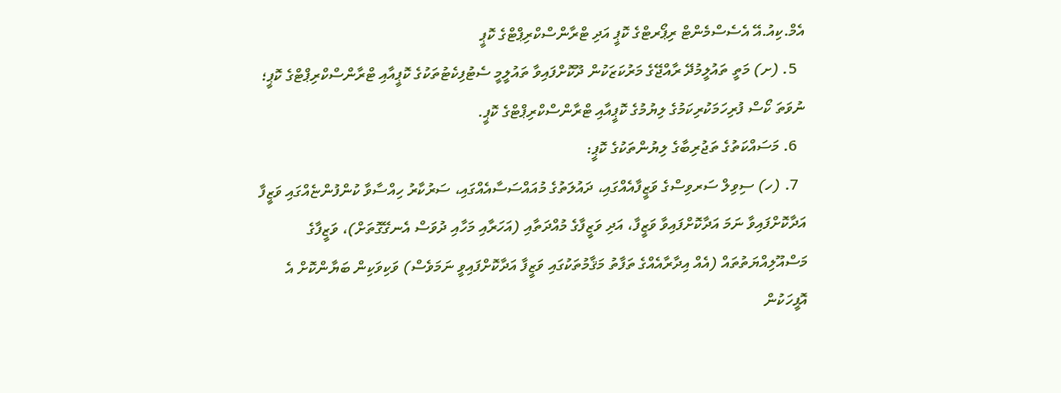އެމް.ކިއު.އޭ އެސެސްމެންޓް ރިޕޯރޓްގެ ކޮޕީ އަދި ޓްރާންސްކްރިޕްޓްގެ ކޮޕީ
  5. (ށ) މަތީ ތައުލީމުދޭ ރާއްޖޭގެ މަރުކަޒަކުން ދޫކޮށްފައިވާ ތައުލީމީ ސެޓުފިކެޓުތަކުގެ ކޮޕީއާއި ޓްރާންސްކްރިޕްޓްގެ ކޮޕީ؛ ނުވަތަ ކޯސް ފުރިހަމަކުރިކަމުގެ ލިޔުމުގެ ކޮޕީއާއި ޓްރާންސްކްރިޕްޓްގެ ކޮޕީ.
  6. މަސައްކަތުގެ ތަޖުރިބާގެ ލިޔުންތަކުގެ ކޮޕީ:
  7. (ހ) ސިވިލް ސަރވިސްގެ ވަޒީފާއެއްގައި، ދައުލަތުގެ މުއައްސަސާއެއްގައި، ސަރުކާރު ހިއްސާވާ ކުންފުންޏެއްގައި ވަޒީފާ އަދާކޮށްފައިވާ ނަމަ އަދާކޮށްފައިވާ ވަޒީފާ، އަދި ވަޒީފާގެ މުއްދަތާއި (އަހަރާއި މަހާއި ދުވަސް އެނގޭގޮތަށް)، ވަޒީފާގެ މަސްއޫލިއްޔަތުތައް (އެއް އިދާރާއެއްގެ ތަފާތު މަޤާމުތަކުގައި ވަޒީފާ އަދާކޮށްފައިވީ ނަމަވެސް) ވަކިވަކިން ބަޔާންކޮށް އެ އޮފީހަކުން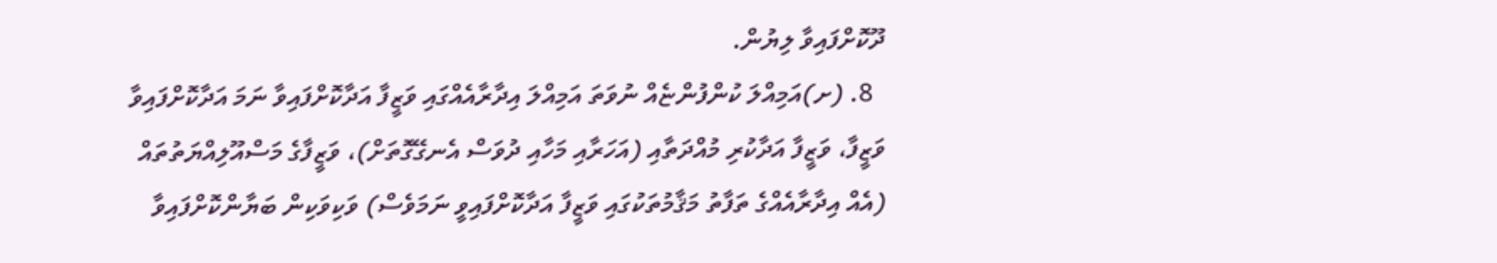ދޫކޮށްފައިވާ ލިޔުން.
  8. (ށ)އަމިއްލަ ކުންފުންޏެއް ނުވަތަ އަމިއްލަ އިދާރާއެއްގައި ވަޒީފާ އަދާކޮށްފައިވާ ނަމަ އަދާކޮށްފައިވާ ވަޒީފާ، ވަޒީފާ އަދާކުރި މުއްދަތާއި (އަހަރާއި މަހާއި ދުވަސް އެނގޭގޮތަށް)، ވަޒީފާގެ މަސްއޫލިއްޔަތުތައް (އެއް އިދާރާއެއްގެ ތަފާތު މަޤާމުތަކުގައި ވަޒީފާ އަދާކޮށްފައިވީ ނަމަވެސް) ވަކިވަކިން ބަޔާންކޮށްފައިވާ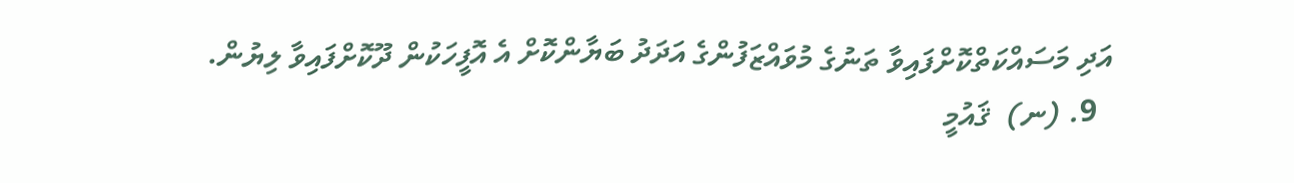އަދި މަސައްކަތްކޮށްފައިވާ ތަނުގެ މުވައްޒަފުންގެ އަދަދު ބަޔާންކޮށް އެ އޮފީހަކުން ދޫކޮށްފައިވާ ލިޔުން.
  9. (ނ)  ޤައުމީ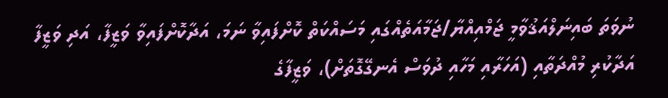ނުވަތަ ބައިނަލްއަޤުވާމީ ޖަމްއިއްޔާ/ޖަމާއަތެއްގައި މަސައްކަތް ކޮށްފައިވާ ނަމަ، އަދާކޮށްފައިވާ ވަޒީފާ، އަދި ވަޒީފާ އަދާކުރި މުއްދަތާއި (އަހަރާއި މަހާއި ދުވަސް އެނގޭގޮތަށް)، ވަޒީފާގެ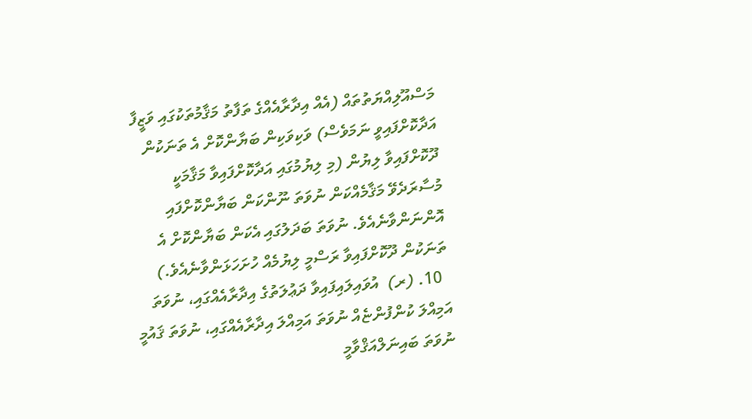މަސްއޫލިއްޔަތުތައް (އެއް އިދާރާއެއްގެ ތަފާތު މަޤާމުތަކުގައި ވަޒީފާ އަދާކޮށްފައިވީ ނަމަވެސް) ވަކިވަކިން ބަޔާންކޮށް އެ ތަނަކުން ދޫކޮށްފައިވާ ލިޔުން (މި ލިޔުމުގައި އަދާކޮށްފައިވާ މަޤާމަކީ މުސާރަދެވޭ މަޤާމެއްކަން ނުވަތަ ނޫންކަން ބަޔާންކޮށްފައި އޮންނަންވާނެއެވެ. ނުވަތަ ބަދަލުގައި އެކަން ބަޔާންކޮށް އެ ތަނަކުން ދޫކޮށްފައިވާ ރަސްމީ ލިޔުމެއް ހުށަހަޅަންވާނެއެވެ.)
  10. (ރ)  އުވައިލައިފައިވާ ދަޢުލަތުގެ އިދާރާއެއްގައި، ނުވަތަ އަމިއްލަ ކުންފުންޏެއް ނުވަތަ އަމިއްލަ އިދާރާއެއްގައި، ނުވަތަ ޤައުމީ ނުވަތަ ބައިނަލްއަޤްވާމީ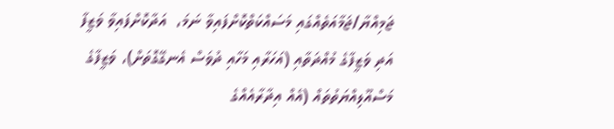ޖަމިއްޔާ/ޖަމާއަތެއްގައި މަސައްކަތްކޮށްފައިވާ ނަމަ،  އަދާކޮށްފައިވާ ވަޒީފާ އަދި ވަޒީފާގެ މުއްދަތާއި (އަހަރާއި މަހާއި ދުވަސް އެނގޭގޮތަށް)، ވަޒީފާގެ މަސްއޫލިއްޔަތުތައް (އެއް އިދާރާއެއްގެ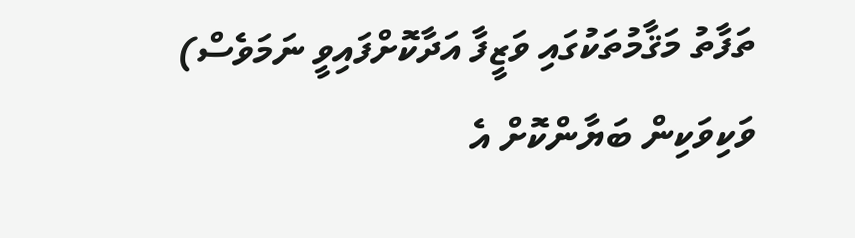ތަފާތު މަޤާމުތަކުގައި ވަޒީފާ އަދާކޮށްފައިވީ ނަމަވެސް) ވަކިވަކިން ބަޔާންކޮށް އެ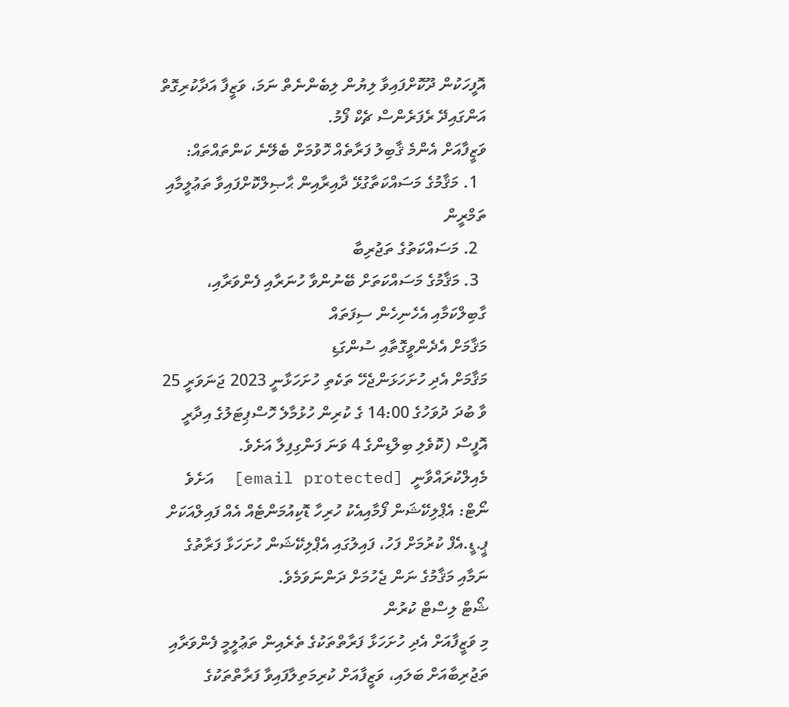އޮފީހަކުން ދޫކޮށްފައިވާ ލިޔުން ލިބެންނެތް ނަމަ، ވަޒީފާ އަދާކުރިގޮތް އަންގައިދޭ ރެފަރެންސް ޗެކް ފޯމު.
ވަޒީފާއަށް އެންމެ ޤާބިލު ފަރާތެއް ހޮވުމަށް ބެލޭނެ ކަންތައްތައް:
  1. މަޤާމުގެ މަސައްކަތާގުޅޭ ދާއިރާއިން ޙާޞިލްކޮށްފައިވާ ތަޢުލީމާއި ތަމްރީން
  2. މަސައްކަތުގެ ތަޖުރިބާ
  3. މަޤާމުގެ މަސައްކަތަށް ބޭނުންވާ ހުނަރާއި ފެންވަރާއި، ގާބިލްކަމާއި އެހެނިހެން ސިފަތައް
މަޤާމަށް އެދެންވީގޮތާއި ސުންގަޑި
މަޤާމަށް އެދި ހުށަހަޅަންޖެހޭ ތަކެތި ހުށަހަޅާނީ 2023 ޖަނަވަރީ 25 ވާ ބުދަ ދުވަހުގެ 14:00 ގެ ކުރިން ހުޅުމާލެ ހޮސްޕިޓަލުގެ އިދާރީ އޮފީސް (ކޮވެލި ބިލްޑިންގެ 4 ވަނަ ފަންގިފިލާ އަށެވެ. މެއިލްކުރައްވާނީ  [email protected]  އަށެވެ
ނޯޓް: އެޕްލިކޭޝަން ފޯމާއިއެކު ހުރިހާ ޑޮކިއުމަންޓެއް އެއް ފައިލްއަކަށް ޕީ.ޑީ.އެފް ކުރުމަށް ފަހު، ފައިލުގައި އެޕްލިކޭޝަން ހުށަހަޅާ ފަރާތުގެ ނަމާއި މަޤާމުގެ ނަން ޖެހުމަށް ދަންނަވަމެވެ.
ޝޯޓް ލިސްޓް ކުރުން
މި ވަޒީފާއަށް އެދި ހުށަހަޅާ ފަރާތްތަކުގެ ތެރެއިން ތަޢުލީމީ ފެންވަރާއި ތަޖުރިބާއަށް ބަލައި، ވަޒީފާއަށް ކުރިމަތިލާފައިވާ ފަރާތްތަކުގެ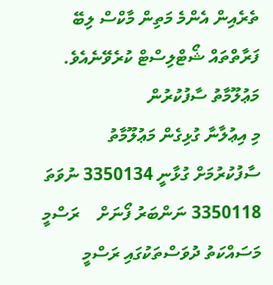ތެރެއިން އެންމެ މަތިން މާކްސް ލިބޭ ފަރާތްތައް ޝޯޓްލިސްޓް ކުރެވޭނެއެވެ.
މަޢުލޫމާތު ސާފުކުރުން
މި އިޢުލާނާ ގުޅިގެން މަޢުލޫމާތު ސާފުކުރުމަށް ގުޅާނީ 3350134 ނުވަތަ 3350118 ނަންބަރު ފޯނަށް    ރަސްމީ މަސައްކަތު ދުވަސްތަކުގައި ރަސްމީ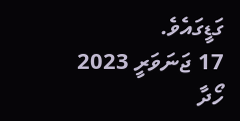ގަޑީގައެވެ.
17 ޖަނަވަރީ 2023
ހޯދާ